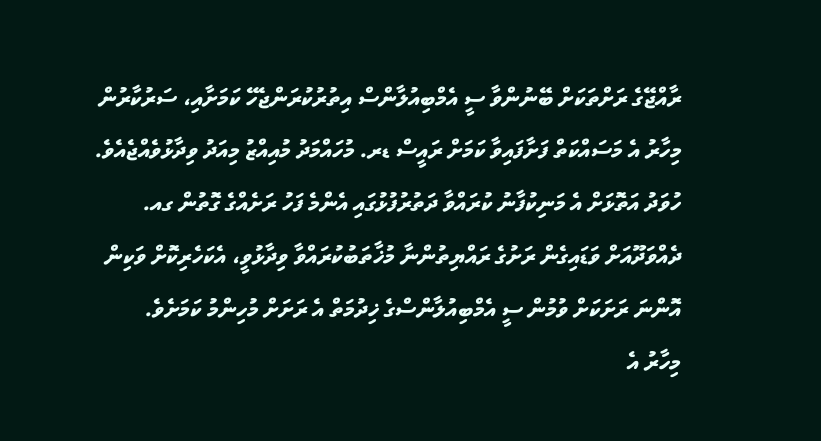ރާއްޖޭގެ ރަށްތަކަށް ބޭނުންވާ ސީ އެމްބިއުލާންސް އިތުރުކުރަންޖެހޭ ކަމަށާއި، ސަރުކާރުން މިހާރު އެ މަސައްކަތް ފަށާފައިވާ ކަމަށް ރައީސް ޑރ. މުހައްމަދު މުއިއްޒު މިއަދު ވިދާޅުވެއްޖެއެވެ.
ހުވަދު އަތޮޅަށް އެ މަނިކުފާނު ކުރައްވާ ދަތުރުފުޅުގައި އެންމެ ފަހު ރަށެއްގެ ގޮތުން ގއ. ދެއްވަދޫއަށް ވަޑައިގެން ރަށުގެ ރައްޔިތުންނާ މުޚާތަބުކުރައްވާ ވިދާޅުވީ، އެކަހެރިކޮށް ވަކިން އޮންނަ ރަށަކަށް ވުމުން ސީ އެމްބިއުލާންސްގެ ޚިދުމަތް އެ ރަށަށް މުހިންމު ކަމަށެވެ.
މިހާރު އެ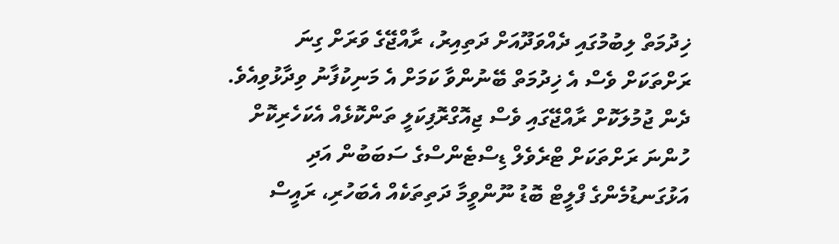ޚިދުމަތް ލިބުމުގައި ދެއްވަދޫއަށް ދަތިއިރު، ރާއްޖޭގެ ވަރަށް ގިނަ ރަށްތަކަށް ވެސް އެ ޚިދުމަތް ބޭނުންވާ ކަމަށް އެ މަނިކުފާނު ވިދާޅުވިއެވެ.
ދެން ޖުމުލަކޮށް ރާއްޖޭގައި ވެސް ޖިއޮގްރޮފިކަލީ ތަންކޮޅެއް އެކަހެރިކޮށް ހުންނަ ރަށްތަކަށް ޓްރެވެލް ޑިސްޓެންސްގެ ސަބަބުން އަދި އަޅުގަނޑުމެންގެ ފްލީޓް ބޮޑު ނޫންވީމާ ދަތިތަކެއް އެބަހުރި، ރައީސް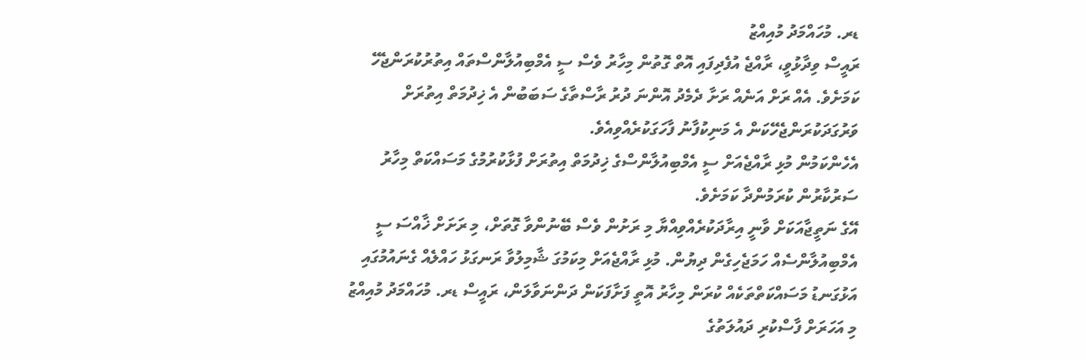ޑރ. މުހައްމަދު މުއިއްޒު
ރައީސް ވިދާޅުވީ، ރާއްޖެ އުފެދިފައި އޮތް ގޮތުން މިހާރު ވެސް ސީ އެމްބިއުލާންސްތައް އިތުރުކުރަންޖެހޭ ކަމަށެވެ. އެއް ރަށް އަނެއް ރަށާ ދެމެދު އޮންނަ ދުރު ރާސްތާގެ ސަބަބުން އެ ޚިދުމަތް އިތުރަށް ވަރުގަދަކުރަންޖެހޭކަން އެ މަނިކުފާނު ފާހަގަކުރެއްވިއެވެ.
އެހެންކަމުން މުޅި ރާއްޖެއަށް ސީ އެމްބިއުލާންސްގެ ޚިދުމަތް އިތުރަށް ފުޅާކުރުމުގެ މަސައްކަތް މިހާރު ސަރުކާރުން ކުރަމުންދާ ކަމަށެވެ.
އޭގެ ނަތީޖާއަކަށް ވާނީ އިރާދަކުރެއްވިއްޔާ މި ރަށުން ވެސް ބޭނުންވާ ގޮތަށް، މި ރަށަށް ޚާއްސަ ސީ އެމްބިއުލާންސެއް ހަމަޖެހިގެން ދިޔުން. މުޅި ރާއްޖެއަށް މިކަމުގަ ޝާމިލުވާ ރަނގަޅު ހައްލެއް ގެނައުމުގައި އަޅުގަނޑު މަސައްކަތްތަކެއް ކުރަން މިހާރު އޮތީ ފަށާފަކަން ދަންނަވާލަން، ރައީސް ޑރ. މުހައްމަދު މުއިއްޒު
މި އަހަރަށް ފާސްކުރި ދައުލަތުގެ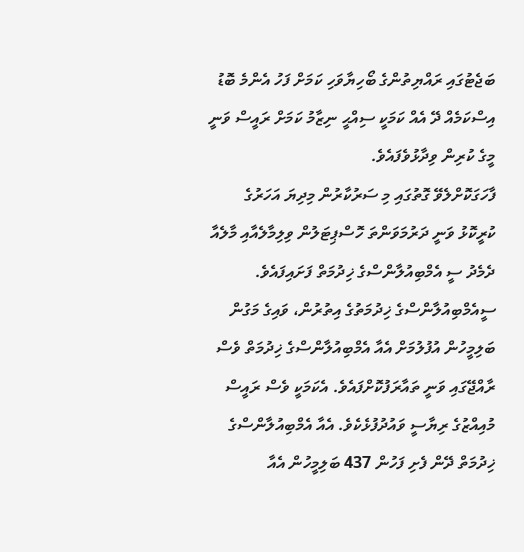ބަޖެޓުގައި ރައްޔިތުންގެ ބޯހިޔާވަހި ކަމަށް ފަހު އެންމެ ބޮޑު އިސްކަމެއް ދޭ އެއް ކަމަކީ ސިއްޙީ ނިޒާމު ކަމަށް ރައީސް ވަނީ މީގެ ކުރިން ވިދާޅުވެފައެވެ.
ފާހަގަކޮށްލެވޭ ގޮތުގައި މި ސަރުކާރުން މިދިޔަ އަހަރުގެ ކުރީކޮޅު ވަނީ ދަރުމަވަންތަ ހޮސްޕިޓަލުން ވިލިމާލެއާއި މާލެއާ ދެމެދު ސީ އެމްބިއުލާންސްގެ ޚިދުމަތް ފަށައިފައެވެ.
ސީއެމްބިއުލާންސްގެ ޚިދުމަތުގެ އިތުރުން، ވައިގެ މަގުން ބަލިމީހުން އުފުލުމަށް އެއާ އެމްބިއުލާންސްގެ ޚިދުމަތް ވެސް ރާއްޖޭގައި ވަނީ ތައާރަފުކޮށްފައެވެ. އެކަމަކީ ވެސް ރައީސް މުއިއްޒުގެ ރިޔާސީ ވައުދުފުޅެކެވެ. އެއާ އެމްބިއުލާންސްގެ ޚިދުމަތް ދޭން ފެށި ފަހުން 437 ބަލިމީހުން އެއާ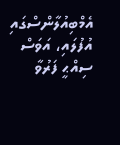އެމްބިއުލާންސްގައި އުފުލައި، އަވަސް ސިއްޙީ ފަރުވާ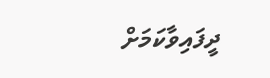ދީފައިވާކަމަށް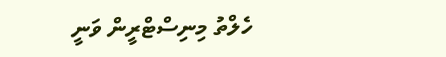ހެލްތު މިނިސްޓްރީން ވަނީ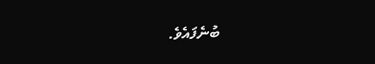ބުނެފައެވެ.